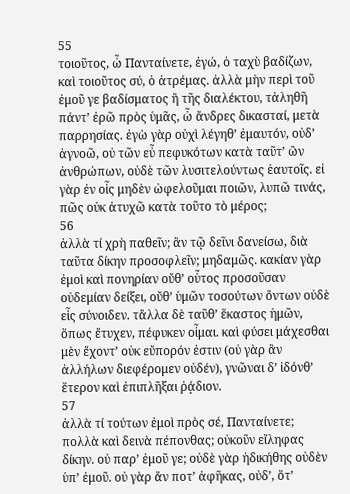55
τοιοῦτος, ὦ Πανταίνετε, ἐγώ, ὁ ταχὺ βαδίζων, καὶ τοιοῦτος σύ, ὁ ἀτρέμας. ἀλλὰ μὴν περὶ τοῦ ἐμοῦ γε βαδίσματος ἢ τῆς διαλέκτου, τἀληθῆ πάντʼ ἐρῶ πρὸς ὑμᾶς, ὦ ἄνδρες δικασταί, μετὰ παρρησίας. ἐγὼ γὰρ οὐχὶ λέγηθʼ ἐμαυτόν, οὐδʼ ἀγνοῶ, οὐ τῶν εὖ πεφυκότων κατὰ ταῦτʼ ὢν ἀνθρώπων, οὐδὲ τῶν λυσιτελούντως ἑαυτοῖς. εἰ γὰρ ἐν οἷς μηδὲν ὠφελοῦμαι ποιῶν, λυπῶ τινάς, πῶς οὐκ ἀτυχῶ κατὰ τοῦτο τὸ μέρος;
56
ἀλλὰ τί χρὴ παθεῖν; ἂν τῷ δεῖνι δανείσω, διὰ ταῦτα δίκην προσοφλεῖν; μηδαμῶς. κακίαν γὰρ ἐμοὶ καὶ πονηρίαν οὔθʼ οὗτος προσοῦσαν οὐδεμίαν δείξει, οὔθʼ ὑμῶν τοσούτων ὄντων οὐδὲ εἷς σύνοιδεν. τἄλλα δὲ ταῦθʼ ἕκαστος ἡμῶν, ὅπως ἔτυχεν, πέφυκεν οἶμαι. καὶ φύσει μάχεσθαι μὲν ἔχοντʼ οὐκ εὔπορόν ἐστιν (οὐ γὰρ ἂν ἀλλήλων διεφέρομεν οὐδέν), γνῶναι δʼ ἰδόνθʼ ἕτερον καὶ ἐπιπλῆξαι ῥᾴδιον.
57
ἀλλὰ τί τούτων ἐμοὶ πρὸς σέ, Πανταίνετε; πολλὰ καὶ δεινὰ πέπονθας; οὐκοῦν εἴληφας δίκην. οὐ παρʼ ἐμοῦ γε; οὐδὲ γὰρ ἠδικήθης οὐδὲν ὑπʼ ἐμοῦ. οὐ γὰρ ἄν ποτʼ ἀφῆκας, οὐδʼ, ὅτʼ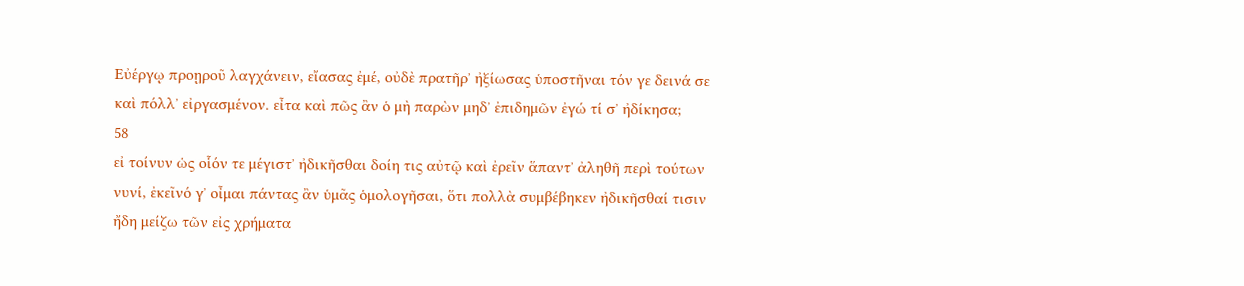Εὐέργῳ προῃροῦ λαγχάνειν, εἴασας ἐμέ, οὐδὲ πρατῆρʼ ἠξίωσας ὑποστῆναι τόν γε δεινά σε καὶ πόλλʼ εἰργασμένον. εἶτα καὶ πῶς ἂν ὁ μὴ παρὼν μηδʼ ἐπιδημῶν ἐγώ τί σʼ ἠδίκησα;
58
εἰ τοίνυν ὡς οἷόν τε μέγιστʼ ἠδικῆσθαι δοίη τις αὐτῷ καὶ ἐρεῖν ἅπαντʼ ἀληθῆ περὶ τούτων νυνί, ἐκεῖνό γʼ οἶμαι πάντας ἂν ὑμᾶς ὁμολογῆσαι, ὅτι πολλὰ συμβέβηκεν ἠδικῆσθαί τισιν ἤδη μείζω τῶν εἰς χρήματα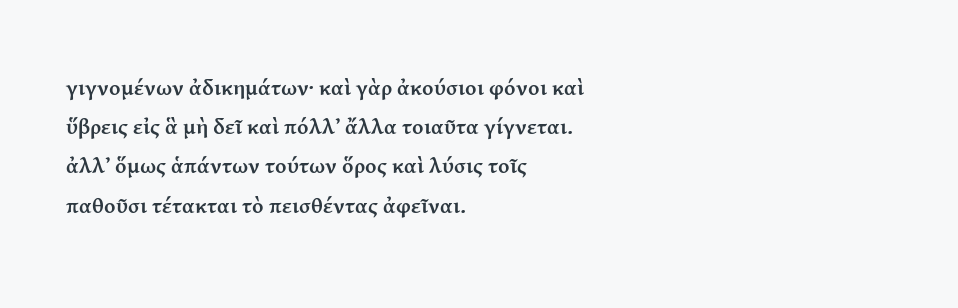γιγνομένων ἀδικημάτων· καὶ γὰρ ἀκούσιοι φόνοι καὶ ὕβρεις εἰς ἃ μὴ δεῖ καὶ πόλλʼ ἄλλα τοιαῦτα γίγνεται. ἀλλʼ ὅμως ἁπάντων τούτων ὅρος καὶ λύσις τοῖς παθοῦσι τέτακται τὸ πεισθέντας ἀφεῖναι.